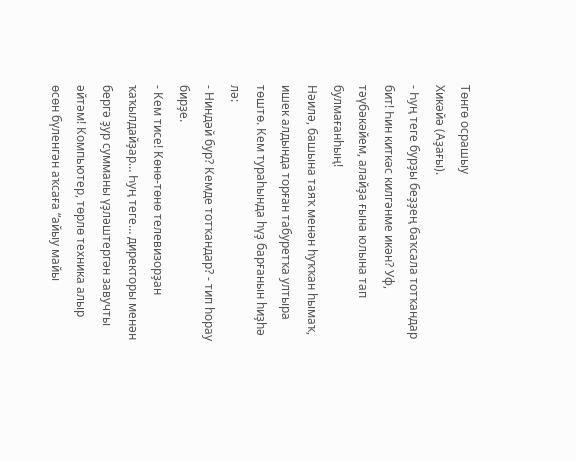Төнгө осрашыу
Хикәйә (Аҙағы).
- Һуң теге бурҙы беҙҙең баҡсала тотҡандар бит! Һин киткәс килгәнме икән? Уф, тәүбәкәйем, алайҙа ғына юлына тап булмағанһың!
Нәилә, башына таяҡ менән һуҡҡан һымаҡ, ишек алдында торған табуретҡа ултыра төштө. Кем тураһында һүҙ барғанын һиҙһә лә:
- Ниндәй бур? Кемде тотҡандар? - тип һорау бирҙе.
- Кем тисе! Көнө-төнө телевизорҙан ҡаҡылдайҙар… Һуң теге… директоры менән бергә ҙур сумманы үҙләштергән завучты әйтәм! Компьютер, төрлө техника алыр өсөн бүленгән аҡсаға “айыу майы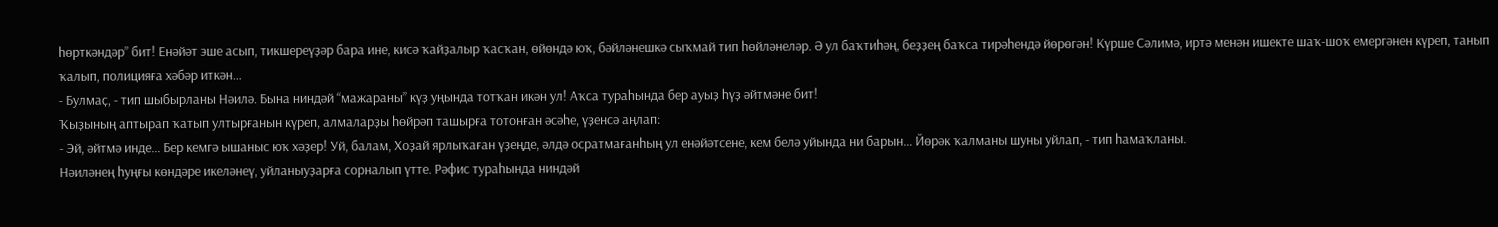һөрткәндәр” бит! Енәйәт эше асып, тикшереүҙәр бара ине, кисә ҡайҙалыр ҡасҡан, өйөндә юҡ, бәйләнешкә сыҡмай тип һөйләнеләр. Ә ул баҡтиһәң, беҙҙең баҡса тирәһендә йөрөгән! Күрше Сәлимә, иртә менән ишекте шаҡ-шоҡ емергәнен күреп, танып ҡалып, полицияға хәбәр иткән…
- Булмаҫ, - тип шыбырланы Нәилә. Бына ниндәй “мажараны” күҙ уңында тотҡан икән ул! Аҡса тураһында бер ауыҙ һүҙ әйтмәне бит!
Ҡыҙының аптырап ҡатып ултырғанын күреп, алмаларҙы һөйрәп ташырға тотонған әсәһе, үҙенсә аңлап:
- Эй, әйтмә инде… Бер кемгә ышаныс юҡ хәҙер! Уй, балам, Хоҙай ярлыҡаған үҙеңде, әлдә осратмағанһың ул енәйәтсене, кем белә уйында ни барын… Йөрәк ҡалманы шуны уйлап, - тип һамаҡланы.
Нәиләнең һуңғы көндәре икеләнеү, уйланыуҙарға сорналып үтте. Рәфис тураһында ниндәй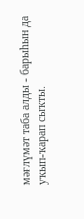мәғлүмәт таба алды - барыһын да уҡып-ҡарап сыҡты.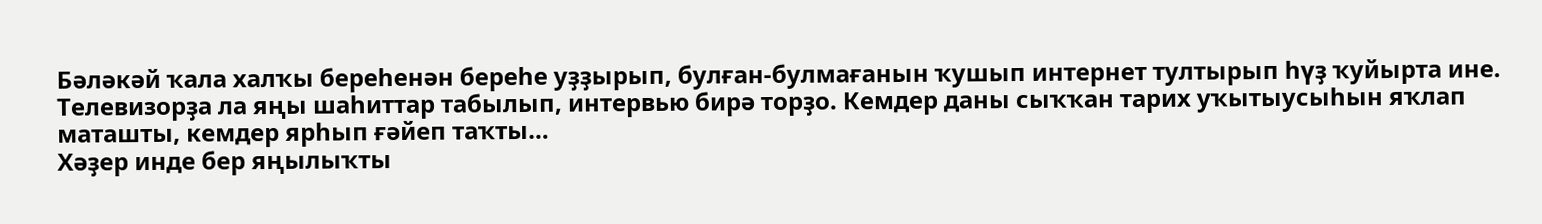Бәләкәй ҡала халҡы береһенән береһе уҙҙырып, булған-булмағанын ҡушып интернет тултырып һүҙ ҡуйырта ине. Телевизорҙа ла яңы шаһиттар табылып, интервью бирә торҙо. Кемдер даны сыҡҡан тарих уҡытыусыһын яҡлап маташты, кемдер ярһып ғәйеп таҡты…
Хәҙер инде бер яңылыҡты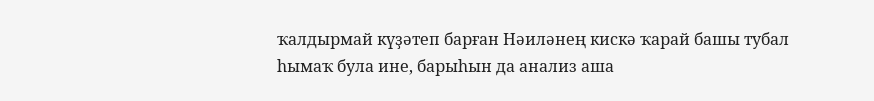ҡалдырмай күҙәтеп барған Нәиләнең кискә ҡарай башы тубал һымаҡ була ине, барыһын да анализ аша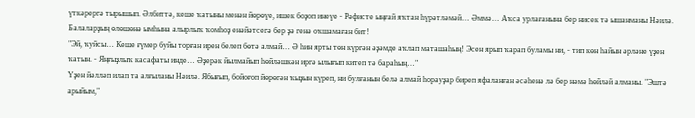үткәрергә тырышып. Әлбиттә, кеше ҡатыны менән йөрөүе, ишек боҙоп инеүе - Рәфисте ыңғай яҡтан һүрәтләмәй… Әммә… Аҡса урлағанына бер нисек тә ышанманы Нәилә. Балаларҙың өлөшөнә ымһына алырлыҡ ҡомһоҙ енәйәтсегә бер ҙә генә оҡшамаған бит!
"Эй, ҡуйсы… Кеше ғүмер буйы торған ирен белеп бөтә алмай… Ә һин ярты төн күргән әҙәмде аҡлап маташаһың! Эсен ярып ҡарап буламы ни, - тип көн һайын әрләне үҙен ҡатын. - Яңғыҙлыҡ касафаты инде… Әҙерәк йылмайып һөйләшкән иргә ылығып китеп тә бараһың…"
Үҙен йәлләп илап та алғыланы Нәилә. Ябығып, бойоғоп йөрөгән ҡыҙын күреп, ни булғанын белә алмай һорауҙар биреп яфаланған әсәһенә лә бер нәмә һөйләй алманы. "Эштә арыйым,"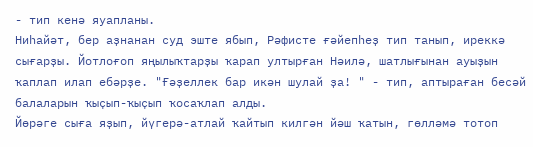- тип кенә яуапланы.
Ниһайәт, бер аҙнанан суд эште ябып, Рәфисте ғәйепһеҙ тип танып, иреккә сығарҙы. Йотлоғоп яңылыҡтарҙы ҡарап ултырған Нәилә, шатлығынан ауыҙын ҡаплап илап ебәрҙе. "Ғәҙеллек бар икән шулай ҙа! " - тип, аптыраған бесәй балаларын ҡыҫып-ҡыҫып ҡосаҡлап алды.
Йөрәге сыға яҙып, йүгерә-атлай ҡайтып килгән йәш ҡатын, гөлләмә тотоп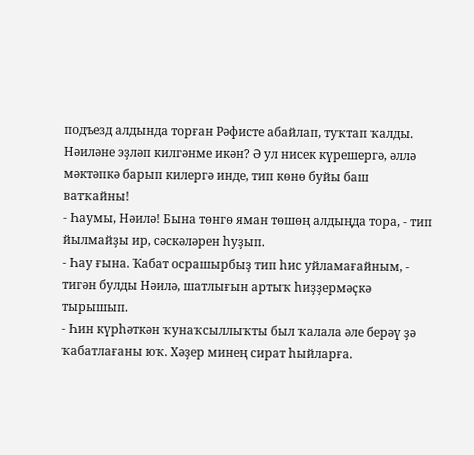подъезд алдында торған Рәфисте абайлап, туҡтап ҡалды. Нәиләне эҙләп килгәнме икән? Ә ул нисек күрешергә, әллә мәктәпкә барып килергә инде, тип көнө буйы баш ватҡайны!
- Һаумы, Нәилә! Бына төнгө яман төшөң алдыңда тора, - тип йылмайҙы ир, сәскәләрен һуҙып.
- Һау ғына. Ҡабат осрашырбыҙ тип һис уйламағайным, - тигән булды Нәилә, шатлығын артыҡ һиҙҙермәҫкә тырышып.
- Һин күрһәткән ҡунаҡсыллыҡты был ҡалала әле берәү ҙә ҡабатлағаны юҡ. Хәҙер минең сират һыйларға.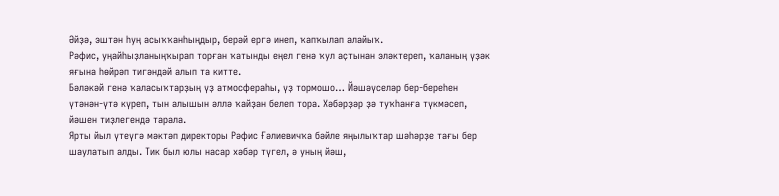Әйҙә, эштән һуң асыҡҡанһыңдыр, берәй ергә инеп, ҡапҡылап алайыҡ.
Рәфис, уңайһыҙланыңҡырап торған ҡатынды еңел генә ҡул аҫтынан эләктереп, ҡаланың үҙәк яғына һөйрәп тигәндәй алып та китте.
Бәләкәй генә ҡаласыҡтарҙың үҙ атмосфераһы, үҙ тормошо… Йәшәүселәр бер-береһен үтәнән-үтә күреп, тын алышын әллә ҡайҙан белеп тора. Хәбәрҙәр ҙә туҡһанға түкмәсеп, йәшен тиҙлегендә тарала.
Ярты йыл үтеүгә мәктәп директоры Рәфис Ғәлиевичҡа бәйле яңылыҡтар шәһәрҙе тағы бер шаулатып алды. Тик был юлы насар хәбәр түгел, ә уның йәш,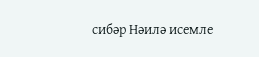сибәр Нәилә исемле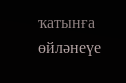ҡатынға өйләнеүе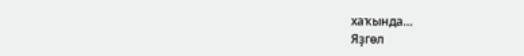хаҡында…
Яҙгөл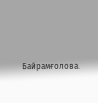Байрамғолова.